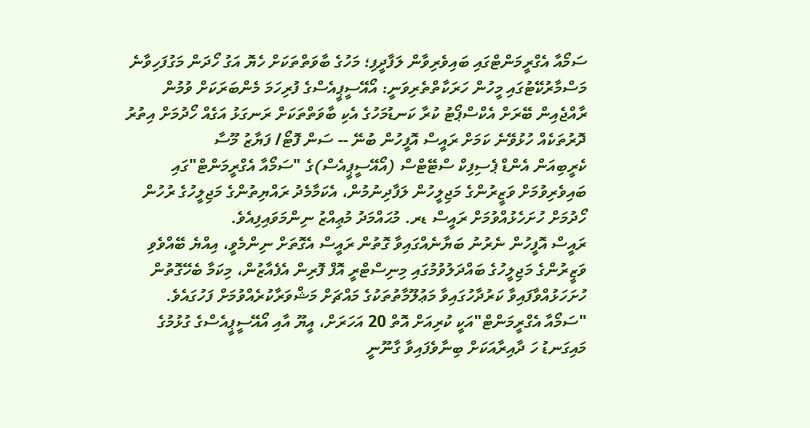ސަމޯއާ އެގްރީމަންޓްގައި ބައިވެރިވާން ލަފާދީފި؛ މަހުގެ ބާވަތްތަކަށް ހެޔޮ އަގު ހޯދަން މަގުފަހިވާނެ
މަސްމާރުކޭޓުގައި މީހުން ހަރަކާތްތެރިވަނީ: އޯއޭސީޕީއެސްގެ ފުރިހަމަ މެންބަރަކަށް ވުމުން ރާއްޖެއިން ބޭރަށް އެކްސްޕޯޓު ކުރާ ކަނޑުމަހުގެ އެކި ބާވަތްތަކަށް ރަނގަޅު އަގެއް ހޯދުމަށް އިތުރު ދޮރުތަކެއް ހުޅުވޭނެ ކަމަށް ރައީސް އޮފީހުން ބުނޭ -- ސަން ފޮޓޯ/ ފަޔާޒު މޫސާ
ކެރީބިއަން އެންޑް ޕެސިފިކް ސްޓޭޓްސް (އޯއޭސީޕީއެސް)ގެ "ސަމޯއާ އެގްރީމަންޓް"ގައި ބައިވެރިވުމަށް ވަޒީރުންގެ މަޖިލީހުން ލަފާދިނުމުން، އެކަމާމެދު ރައްޔިތުންގެ މަޖިލީހުގެ ރުހުން ހޯދުމަށް ހުށަހެޅުއްވުމަށް ރައީސް ޑރ. މުޙައްމަދު މުޢިއްޒު ނިންމަވައިފިއެވެ.
ރައީސް އޮފީހުން ނެރުނު ބަޔާނެއްގައިވާ ގޮތުން ރައީސް އެގޮތަށް ނިންމެވީ، އިއްޔެ ބޭއްވެވި ވަޒީރުންގެ މަޖިލީހުގެ ބައްދަލުވުމުގައި މިނިސްޓްރީ އޮފް ފޮރިން އެފެއާޒުން، މިކަމާ ބެހޭގޮތުން ހުށަހަޅުއްވާފައިވާ ކަރުދާހުގައިވާ މަޢުލޫމާތުތަކުގެ މައްޗަށް މަޝްވަރާކުރެއްވުމަށް ފަހުގައެވެ.
"ސަމޯއާ އެގްރީމަންޓް"އަކީ ކުރިއަށް އޮތް 20 އަހަރަށް، އީޔޫ އާއި އޯއޭސީޕީއެސްގެ ގުޅުމުގެ މައިގަނޑު ހަ ދާއިރާއަކަށް ބިނާވެފައިވާ ގާނޫނީ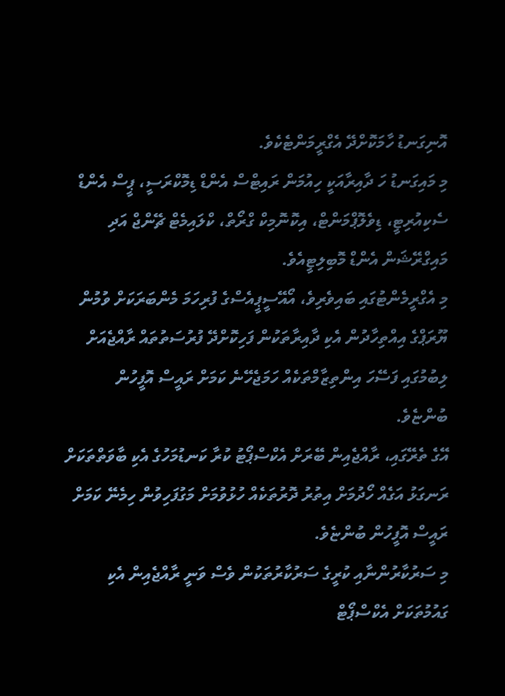އޮނިގަނޑު ހާމަކޮށްދޭ އެގްރީމަންޓެކެވެ.
މި މައިގަނޑު ހަ ދާއިރާއަކީ ހިއުމަން ރައިޓްސް އެންޑް ޑިމޮކްރަސީ، ޕީސް އެންޑް ސެކިއުރިޓީ، ޑިވެލޮޕްމަންޓް، އިކޮނޮމިކް ގްރޯތް، ކްލައިމެޓް ޗޭންޖް އަދި މައިގްރޭޝަން އެންޑް މޮބިލިޓީއެވެ.
މި އެގްރީމެންޓުގައި ބައިވެރިވެ، އޯއޭސީޕީއެސްގެ ފުރިހަމަ މެންބަރަކަށް ވުމުން ޔޫރަޕްގެ އިއްތިހާދުން އެކި ދާއިރާތަކުން ފަހިކޮށްދޭ ފުރުސަތުތައް ރާއްޖެއަށް ލިބުމުގައި ފަސޭހަ އިންތިޒާމްތަކެއް ހަމަޖެހޭނެ ކަމަށް ރައީސް އޮފީހުން ބުންޏެވެ.
އޭގެ ތެރޭގައި، ރާއްޖެއިން ބޭރަށް އެކްސްޕޯޓު ކުރާ ކަނޑުމަހުގެ އެކި ބާވަތްތަކަށް ރަނގަޅު އަގެއް ހޯދުމަށް އިތުރު ދޮރުތަކެއް ހުޅުވުމަށް މަގުފަހިވުން ހިމެނޭ ކަމަށް ރައީސް އޮފީހުން ބުންޏެވެ.
މި ސަރުކާރުންނާއި ކުރީގެ ސަރުކާރުތަކުން ވެސް ވަނީ ރާއްޖެއިން އެކި ގައުމުތަކަށް އެކްސްޕޯޓް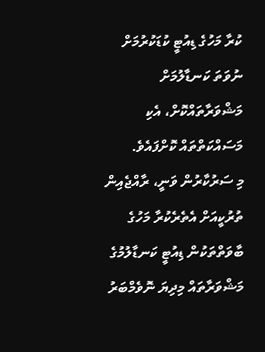ކުރާ މަހުގެ ޑިއުޓީ ކުޑަކުރުމަށް ނުވަތަ ކަނޑާލުމަށް މަޝްވަރާތައްކޮށް، އެކި މަސައްކަތްތައް ކޮށްފައެވެ.
މި ސަރުކާރުން ވަނީ، ރާއްޖެއިން ތުރުކީއަށް އެތެރެކުރާ މަހުގެ ބާވަތްތަކުން ޑިއުޓީ ކަނޑާލުމުގެ މަޝްވަރާތައް މިދިޔަ ނޮވެމްބަރު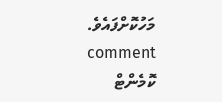މަހުކޮށްފައެވެ.
comment ކޮމެންޓް